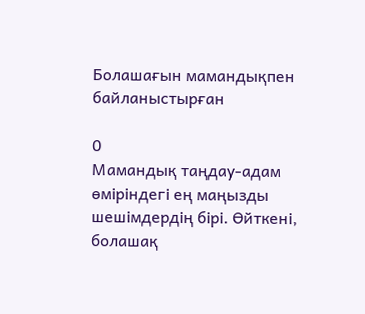Болашағын мамандықпен байланыстырған

0
Мамандық таңдау-адам өміріндегі ең маңызды шешімдердің бірі. Өйткені, болашақ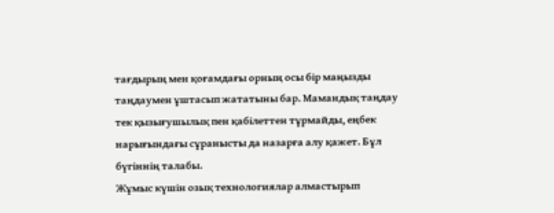тағдырың мен қоғамдағы орның осы бір маңызды таңдаумен ұштасып жататыны бар. Мамандық таңдау тек қызығушылық пен қабілеттен тұрмайды, еңбек нарығындағы сұранысты да назарға алу қажет. Бұл бүгіннің талабы.
Жұмыс күшін озық технологиялар алмастырып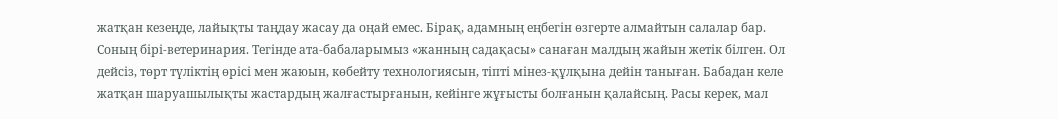жатқан кезеңде, лайықты таңдау жасау да оңай емес. Бірақ, адамның еңбегін өзгерте алмайтын салалар бар. Соның бірі-ветеринария. Тегінде ата-бабаларымыз «жанның садақасы» санаған малдың жайын жетік білген. Ол дейсіз, төрт түліктің өрісі мен жаюын, көбейту технологиясын, тіпті мінез-құлқына дейін таныған. Бабадан келе жатқан шаруашылықты жастардың жалғастырғанын, кейінге жұғысты болғанын қалайсың. Расы керек, мал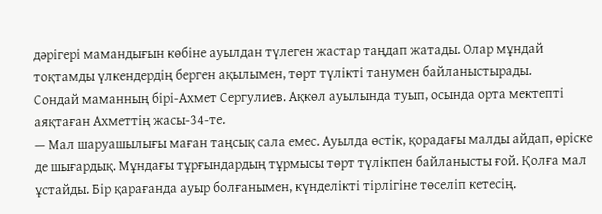дәрігері мамандығын көбіне ауылдан түлеген жастар таңдап жатады. Олар мұндай тоқтамды үлкендердің берген ақылымен, төрт түлікті танумен байланыстырады.
Сондай маманның бірі-Ахмет Сергулиев. Ақкөл ауылында туып, осында орта мектепті аяқтаған Ахметтің жасы-34-те.
— Мал шаруашылығы маған таңсық сала емес. Ауылда өстік, қорадағы малды айдап, өріске де шығардық. Мұндағы тұрғындардың тұрмысы төрт түлікпен байланысты ғой. Қолға мал ұстайды. Бір қарағанда ауыр болғанымен, күнделікті тірлігіне төселіп кетесің.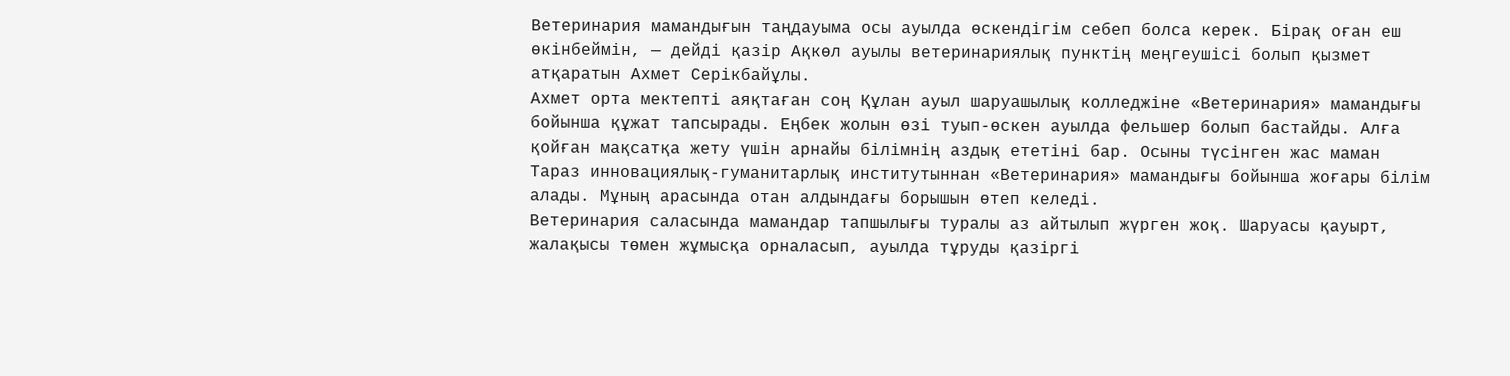Ветеринария мамандығын таңдауыма осы ауылда өскендігім себеп болса керек. Бірақ оған еш өкінбеймін, — дейді қазір Ақкөл ауылы ветеринариялық пунктің меңгеушісі болып қызмет атқаратын Ахмет Серікбайұлы.
Ахмет орта мектепті аяқтаған соң Құлан ауыл шаруашылық колледжіне «Ветеринария» мамандығы бойынша құжат тапсырады. Еңбек жолын өзі туып-өскен ауылда фельшер болып бастайды. Алға қойған мақсатқа жету үшін арнайы білімнің аздық ететіні бар. Осыны түсінген жас маман Тараз инновациялық-гуманитарлық институтыннан «Ветеринария» мамандығы бойынша жоғары білім алады. Мұның арасында отан алдындағы борышын өтеп келеді.
Ветеринария саласында мамандар тапшылығы туралы аз айтылып жүрген жоқ. Шаруасы қауырт, жалақысы төмен жұмысқа орналасып, ауылда тұруды қазіргі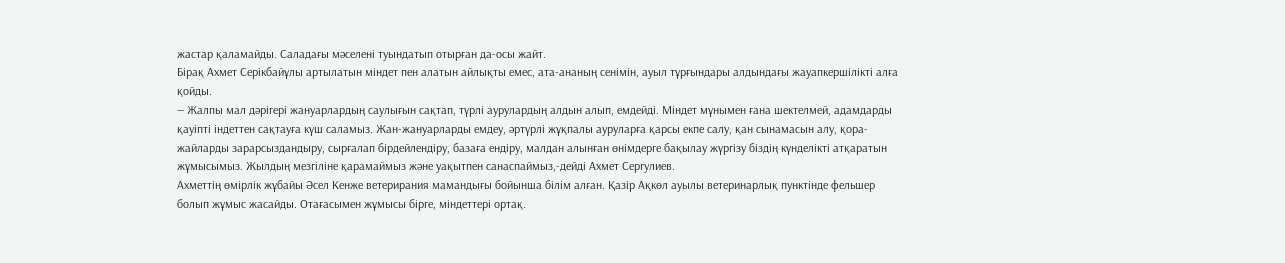жастар қаламайды. Саладағы мәселені туындатып отырған да-осы жайт.
Бірақ Ахмет Серікбайұлы артылатын міндет пен алатын айлықты емес, ата-ананың сенімін, ауыл тұрғындары алдындағы жауапкершілікті алға қойды.
— Жалпы мал дәрігері жануарлардың саулығын сақтап, түрлі аурулардың алдын алып, емдейді. Міндет мұнымен ғана шектелмей, адамдарды қауіпті індеттен сақтауға күш саламыз. Жан-жануарларды емдеу, әртүрлі жұқпалы ауруларға қарсы екпе салу, қан сынамасын алу, қора-жайларды зарарсыздандыру, сырғалап бірдейлендіру, базаға ендіру, малдан алынған өнімдерге бақылау жүргізу біздің күнделікті атқаратын жұмысымыз. Жылдың мезгіліне қарамаймыз және уақытпен санаспаймыз,-дейді Ахмет Сергулиев.
Ахметтің өмірлік жұбайы Әсел Кенже ветерирания мамандығы бойынша білім алған. Қазір Ақкөл ауылы ветеринарлық пунктінде фельшер болып жұмыс жасайды. Отағасымен жұмысы бірге, міндеттері ортақ.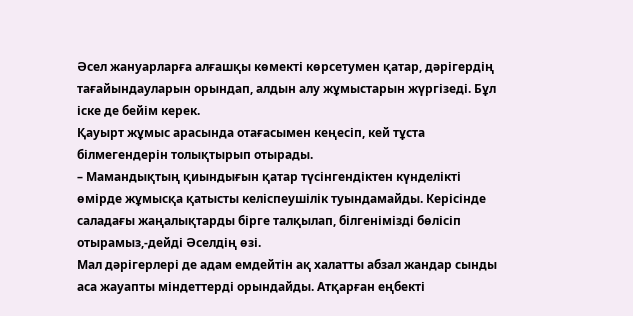Әсел жануарларға алғашқы көмекті көрсетумен қатар, дәрігердің тағайындауларын орындап, алдын алу жұмыстарын жүргізеді. Бұл іске де бейім керек.
Қауырт жұмыс арасында отағасымен кеңесіп, кей тұста білмегендерін толықтырып отырады.
– Мамандықтың қиындығын қатар түсінгендіктен күнделікті өмірде жұмысқа қатысты келіспеушілік туындамайды. Керісінде саладағы жаңалықтарды бірге талқылап, білгенімізді бөлісіп отырамыз,-дейді Әселдің өзі.
Мал дәрігерлері де адам емдейтін ақ халатты абзал жандар сынды аса жауапты міндеттерді орындайды. Атқарған еңбекті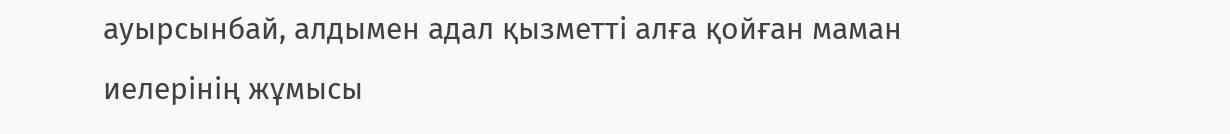ауырсынбай, алдымен адал қызметті алға қойған маман иелерінің жұмысы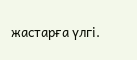жастарға үлгі.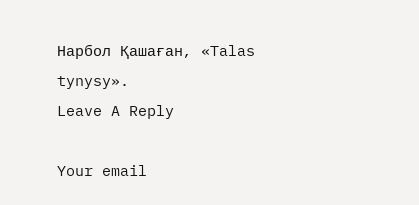Нарбол Қашаған, «Talas tynysy».
Leave A Reply

Your email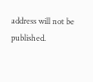address will not be published.